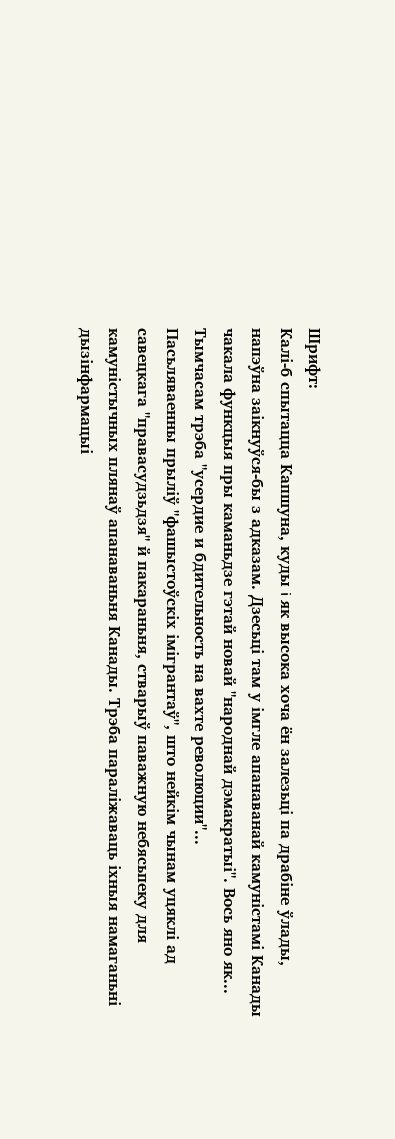Шрифт:
Калi-б спытацца Капшуна, куды i як высока хоча ён залезьцi па драбiне ўлады, напэўна заiкнуўся-бы з адказам. Дзесьцi там у iмгле апанаванай камунiстамi Канады чакала функцыя пры каманьдзе гэтай новай "народнай дэмакратыi". Вось яно як... Тымчасам трэба "усердие и бдительность на вахте революции"...
Пасьляваенны прылiў "фашыстоўскiх iмiгрантаў", што нейкiм чынам уцяклi ад савецкага "правасудзьдзя" й пакараньня, стварыў паважную небясьпеку для камунiстычных плянаў апанаваньня Канады. Трэба паралiжаваць iхныя намаганьнi дызiнфармацыi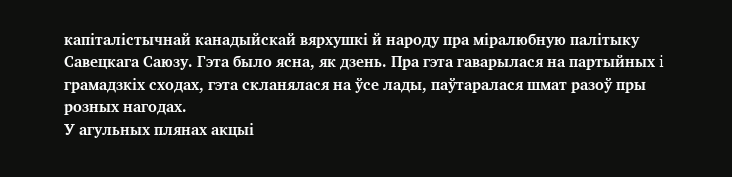капiталiстычнай канадыйскай вярхушкi й народу пра мiралюбную палiтыку Савецкага Саюзу. Гэта было ясна, як дзень. Пра гэта гаварылася на партыйных i грамадзкiх сходах, гэта скланялася на ўсе лады, паўтаралася шмат разоў пры розных нагодах.
У агульных плянах акцыi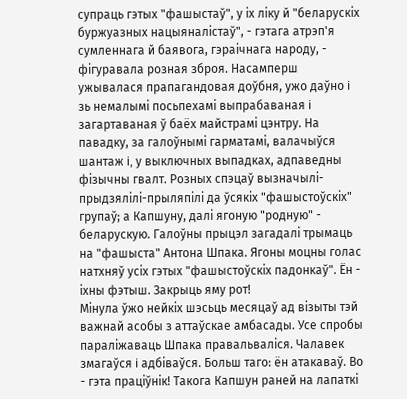супраць гэтых "фашыстаў", у iх лiку й "беларускiх буржуазных нацыяналiстаў", - гэтага атрэп'я сумленнага й баявога, гэраiчнага народу, - фiгуравала розная зброя. Насамперш ужывалася прапагандовая доўбня, ужо даўно i зь немалымi посьпехамi выпрабаваная i загартаваная ў баёх майстрамi цэнтру. На павадку, за галоўнымi гарматамi, валачыўся шантаж i, у выключных выпадках, адпаведны фiзычны гвалт. Розных спэцаў вызначылi-прыдзялiлi-прыляпiлi да ўсякiх "фашыстоўскiх" групаў; а Капшуну, далi ягоную "родную" - беларускую. Галоўны прыцэл загадалi трымаць на "фашыста" Антона Шпака. Ягоны моцны голас натхняў усiх гэтых "фашыстоўскiх падонкаў". Ён - iхны фэтыш. Закрыць яму рот!
Мiнула ўжо нейкiх шэсьць месяцаў ад вiзыты тэй важнай асобы з аттаўскае амбасады. Усе спробы паралiжаваць Шпака правальвалiся. Чалавек змагаўся i адбiваўся. Больш таго: ён атакаваў. Во - гэта працiўнiк! Такога Капшун раней на лапаткi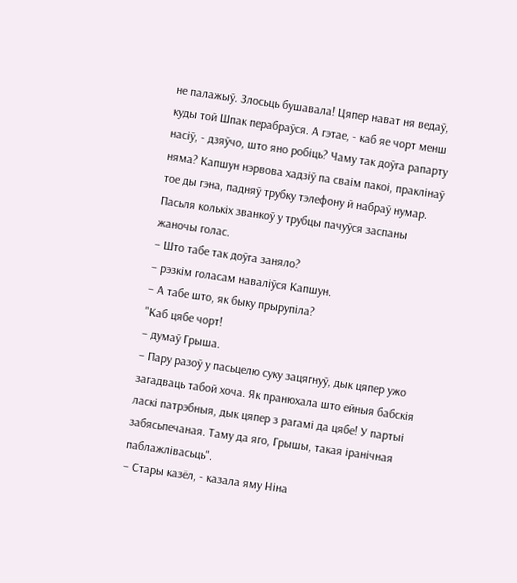не палажыў. Злосьць бушавала! Цяпер нават ня ведаў, куды той Шпак перабраўся. А гэтае, - каб яе чорт менш насiў, - дзяўчо, што яно робiць? Чаму так доўга рапарту няма? Капшун нэрвова хадзiў па сваiм пакоi, праклiнаў тое ды гэна, падняў трубку тэлефону й набраў нумар. Пасьля колькiх званкоў у трубцы пачуўся заспаны жаночы голас.
– Што табе так доўга заняло?
– рэзкiм голасам навалiўся Капшун.
– А табе што, як быку прырупiла?
"Каб цябе чорт!
– думаў Грыша.
– Пару разоў у пасьцелю суку зацягнуў, дык цяпер ужо загадваць табой хоча. Як пранюхала што ейныя бабскiя ласкi патрэбныя, дык цяпер з рагамi да цябе! У партыi забясьпечаная. Таму да яго, Грышы, такая iранiчная паблажлiвасьць".
– Стары казёл, - казала яму Нiна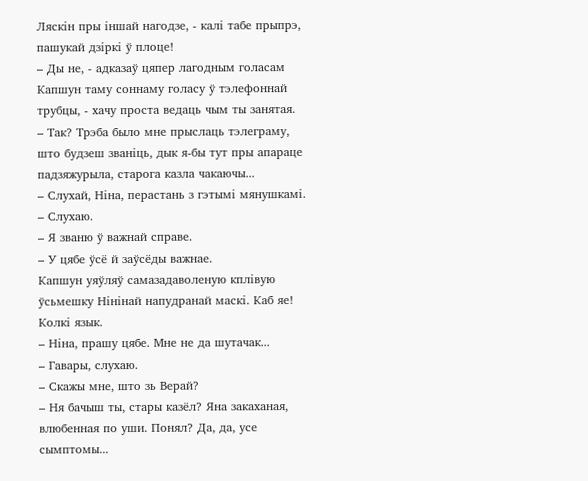Ляскiн пры iншай нагодзе, - калi табе прыпрэ, пашукай дзiркi ў плоце!
– Ды не, - адказаў цяпер лагодным голасам Капшун таму соннаму голасу ў тэлефоннай трубцы, - хачу проста ведаць чым ты занятая.
– Так? Трэба было мне прыслаць тэлеграму, што будзеш званiць, дык я-бы тут пры апараце падзяжурыла, старога казла чакаючы...
– Слухай, Нiна, перастань з гэтымi мянушкамi.
– Слухаю.
– Я званю ў важнай справе.
– У цябе ўсё й заўсёды важнае.
Капшун уяўляў самазадаволеную кплiвую ўсьмешку Нiнiнай напудранай маскi. Каб яе! Колкi язык.
– Нiна, прашу цябе. Мне не да шутачак...
– Гавары, слухаю.
– Скажы мне, што зь Верай?
– Ня бачыш ты, стары казёл? Яна закаханая, влюбенная по уши. Понял? Да, да, усе сымптомы...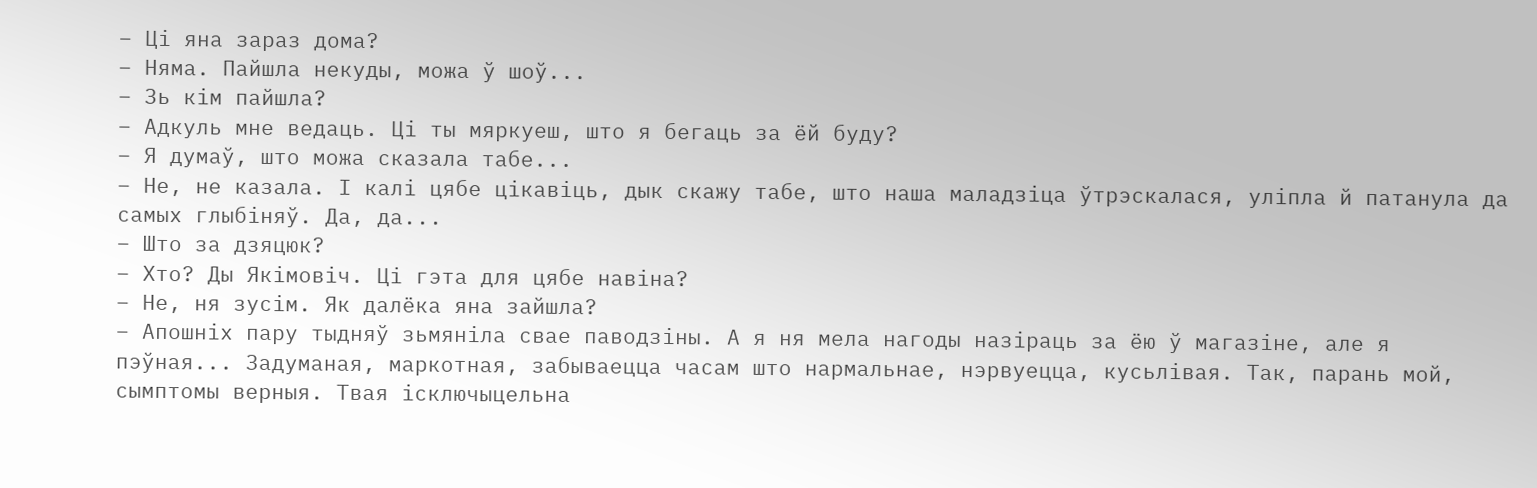– Цi яна зараз дома?
– Няма. Пайшла некуды, можа ў шоў...
– Зь кiм пайшла?
– Адкуль мне ведаць. Цi ты мяркуеш, што я бегаць за ёй буду?
– Я думаў, што можа сказала табе...
– Не, не казала. I калi цябе цiкавiць, дык скажу табе, што наша маладзiца ўтрэскалася, улiпла й патанула да самых глыбiняў. Да, да...
– Што за дзяцюк?
– Хто? Ды Якiмовiч. Цi гэта для цябе навiна?
– Не, ня зусiм. Як далёка яна зайшла?
– Апошнiх пару тыдняў зьмянiла свае паводзiны. А я ня мела нагоды назiраць за ёю ў магазiне, але я пэўная... Задуманая, маркотная, забываецца часам што нармальнае, нэрвуецца, кусьлiвая. Так, парань мой, сымптомы верныя. Твая iсключыцельна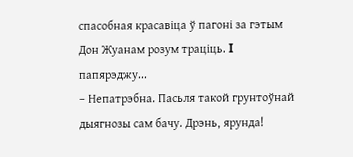спасобная красавiца ў пагонi за гэтым Дон Жуанам розум трацiць. I папярэджу...
– Непатрэбна. Пасьля такой грунтоўнай дыягнозы сам бачу. Дрэнь, ярунда!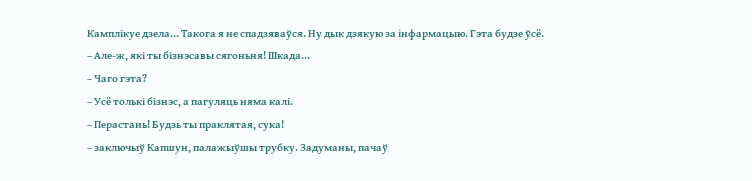Камплiкуе дзела... Такога я не спадзяваўся. Ну дык дзякую за iнфармацыю. Гэта будзе ўсё.
– Але-ж, якi ты бiзнэсавы сягоньня! Шкада...
– Чаго гэта?
– Усё толькi бiзнэс, а пагуляць няма калi.
– Перастань! Будзь ты праклятая, сука!
– заключыў Капшун, палажыўшы трубку. Задуманы, пачаў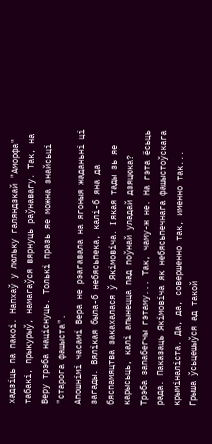хадзiць па пакоi. Напхаў у люльку галяндзкай "Аморфа" табакi, прыкурыў, намагаўся вярнуць раўнавагу. Так, на Веру трэба нацiснуць. Толькi празь яе можна знайсьцi "старога фашыста".
Апошнiмi часамi Вера не рэагавала на ягоныя жаданьнi цi загады. Вялiкая была-б небясьпека, калi-б яна да бяспамяцтва закахалася ў Якiмовiча. I якая тады зь яе карысьць, калi апынецца пад поўнай уладай дзяцюка? Трэба запабегчы гэтаму... Так, чаму-ж не. На гэта ёсьць рада. Паказаць Якiмовiча як небясьпечнага фашыстоўскага крымiналiста. Да, да, совершенно так, именно так... Грыша ўсьцешыўся ад такой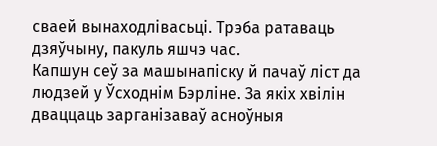сваей вынаходлiвасьцi. Трэба ратаваць дзяўчыну, пакуль яшчэ час.
Капшун сеў за машынапiску й пачаў лiст да людзей у Ўсходнiм Бэрлiне. За якiх хвiлiн дваццаць зарганiзаваў асноўныя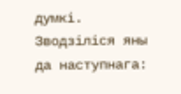думкi. Зводзiлiся яны да наступнага: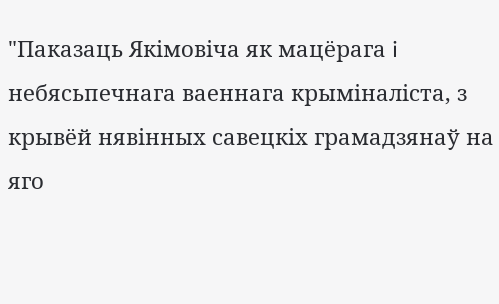"Паказаць Якiмовiча як мацёрага i небясьпечнага ваеннага крымiналiста, з крывёй нявiнных савецкiх грамадзянаў на яго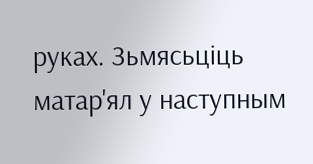руках. Зьмясьцiць матар'ял у наступным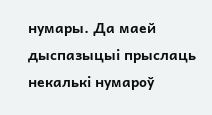нумары. Да маей дыспазыцыi прыслаць некалькi нумароў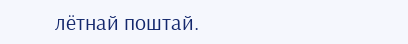лётнай поштай.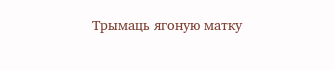Трымаць ягоную матку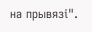на прывязi".